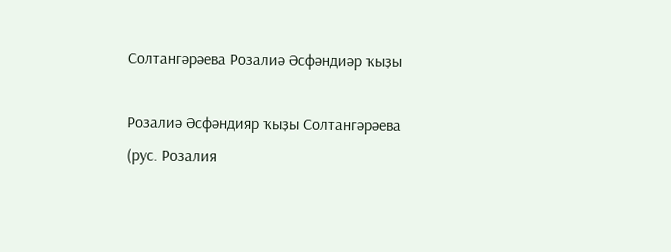Солтангәрәева Розалиә Әсфәндиәр ҡыҙы

Розалиә Әсфәндияр ҡыҙы Солтангәрәева (рус. Розалия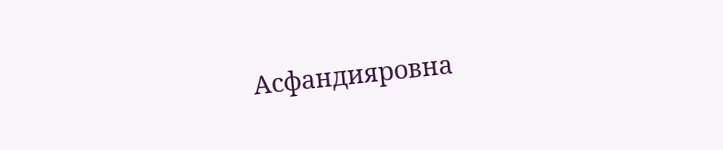Асфандияровна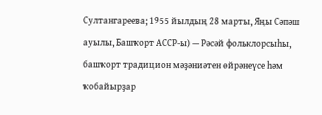Султангареева; 1955 йылдың 28 марты, Яңы Сәпәш ауылы, Башҡорт АССР-ы) — Рәсәй фольклорсыһы, башҡорт традицион мәҙәниәтен өйрәнеүсе һәм ҡобайырҙар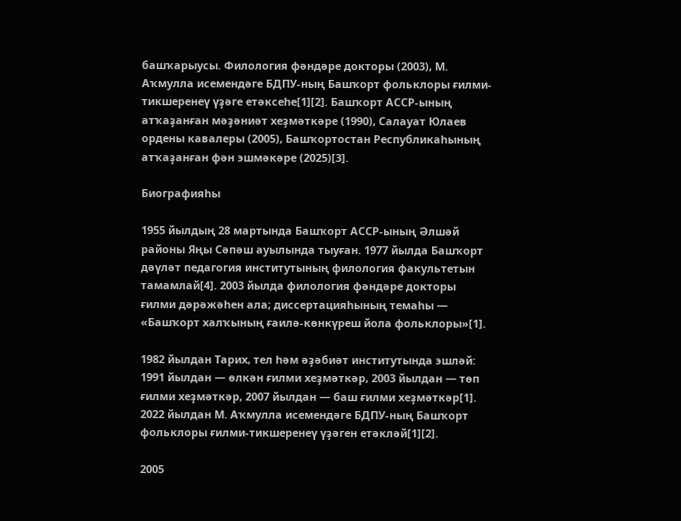башҡарыусы. Филология фәндәре докторы (2003), М. Аҡмулла исемендәге БДПУ-ның Башҡорт фольклоры ғилми-тикшеренеү үҙәге етәксеһе[1][2]. Башҡорт АССР-ының атҡаҙанған мәҙәниәт хеҙмәткәре (1990), Салауат Юлаев ордены кавалеры (2005), Башҡортостан Республикаһының атҡаҙанған фән эшмәкәре (2025)[3].

Биографияһы

1955 йылдың 28 мартында Башҡорт АССР-ының Әлшәй районы Яңы Сәпәш ауылында тыуған. 1977 йылда Башҡорт дәүләт педагогия институтының филология факультетын тамамлай[4]. 2003 йылда филология фәндәре докторы ғилми дәрәжәһен ала; диссертацияһының темаһы — «Башҡорт халҡының ғаилә-көнкүреш йола фольклоры»[1].

1982 йылдан Тарих, тел һәм әҙәбиәт институтында эшләй: 1991 йылдан — өлкән ғилми хеҙмәткәр, 2003 йылдан — төп ғилми хеҙмәткәр, 2007 йылдан — баш ғилми хеҙмәткәр[1]. 2022 йылдан М. Аҡмулла исемендәге БДПУ-ның Башҡорт фольклоры ғилми-тикшеренеү үҙәген етәкләй[1][2].

2005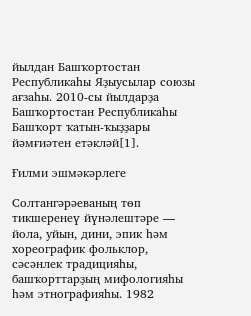йылдан Башҡортостан Республикаһы Яҙыусылар союзы ағзаһы. 2010-сы йылдарҙа Башҡортостан Республикаһы Башҡорт ҡатын-ҡыҙҙары йәмғиәтен етәкләй[1].

Ғилми эшмәкәрлеге

Солтангәрәеваның төп тикшеренеү йүнәлештәре — йола, уйын, дини, эпик һәм хореографик фольклор, сәсәнлек традицияһы, башҡорттарҙың мифологияһы һәм этнографияһы. 1982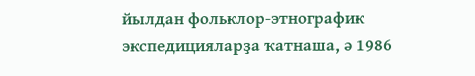йылдан фольклор-этнографик экспедицияларҙа ҡатнаша, ә 1986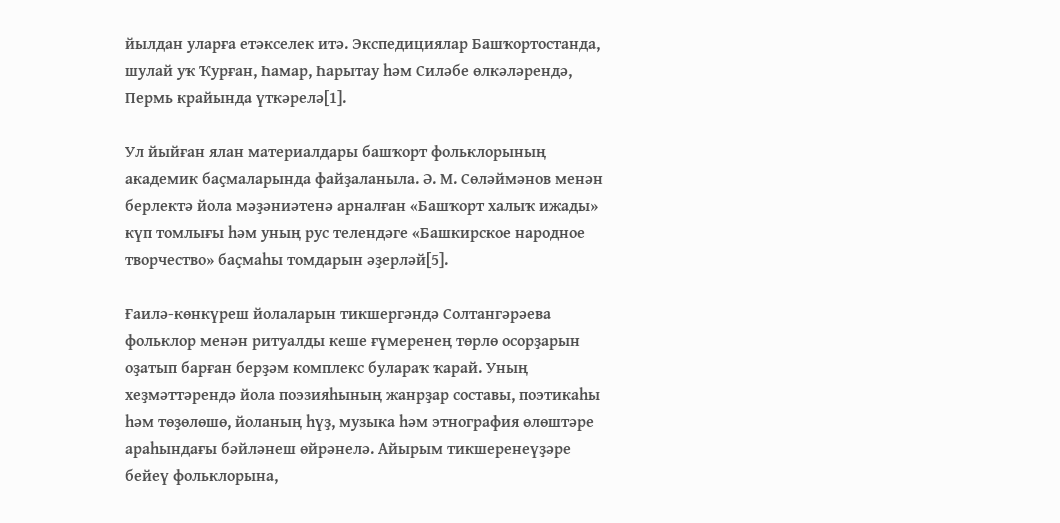йылдан уларға етәкселек итә. Экспедициялар Башҡортостанда, шулай уҡ Ҡурған, Һамар, Һарытау һәм Силәбе өлкәләрендә, Пермь крайында үткәрелә[1].

Ул йыйған ялан материалдары башҡорт фольклорының академик баҫмаларында файҙаланыла. Ә. М. Сөләймәнов менән берлектә йола мәҙәниәтенә арналған «Башҡорт халыҡ ижады» күп томлығы һәм уның рус телендәге «Башкирское народное творчество» баҫмаһы томдарын әҙерләй[5].

Ғаилә-көнкүреш йолаларын тикшергәндә Солтангәрәева фольклор менән ритуалды кеше ғүмеренең төрлө осорҙарын оҙатып барған берҙәм комплекс булараҡ ҡарай. Уның хеҙмәттәрендә йола поэзияһының жанрҙар составы, поэтикаһы һәм төҙөлөшө, йоланың һүҙ, музыка һәм этнография өлөштәре араһындағы бәйләнеш өйрәнелә. Айырым тикшеренеүҙәре бейеү фольклорына,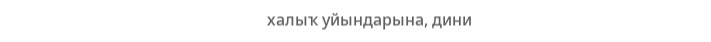халыҡ уйындарына, дини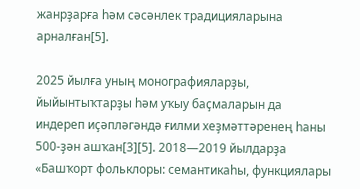жанрҙарға һәм сәсәнлек традицияларына арналған[5].

2025 йылға уның монографияларҙы, йыйынтыҡтарҙы һәм уҡыу баҫмаларын да индереп иҫәпләгәндә ғилми хеҙмәттәренең һаны 500-ҙән ашҡан[3][5]. 2018—2019 йылдарҙа «Башҡорт фольклоры: семантикаһы, функциялары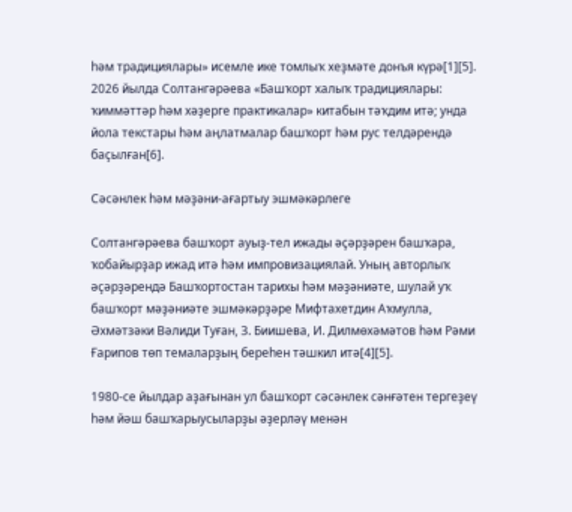һәм традициялары» исемле ике томлыҡ хеҙмәте донъя күрә[1][5]. 2026 йылда Солтангәрәева «Башҡорт халыҡ традициялары: ҡиммәттәр һәм хәҙерге практикалар» китабын тәҡдим итә; унда йола текстары һәм аңлатмалар башҡорт һәм рус телдәрендә баҫылған[6].

Сәсәнлек һәм мәҙәни-ағартыу эшмәкәрлеге

Солтангәрәева башҡорт ауыҙ-тел ижады әҫәрҙәрен башҡара, ҡобайырҙар ижад итә һәм импровизациялай. Уның авторлыҡ әҫәрҙәрендә Башҡортостан тарихы һәм мәҙәниәте, шулай уҡ башҡорт мәҙәниәте эшмәкәрҙәре Мифтахетдин Аҡмулла, Әхмәтзәки Вәлиди Туған, З. Биишева, И. Дилмөхәмәтов һәм Рәми Ғарипов төп темаларҙың береһен тәшкил итә[4][5].

1980-се йылдар аҙағынан ул башҡорт сәсәнлек сәнғәтен тергеҙеү һәм йәш башҡарыусыларҙы әҙерләү менән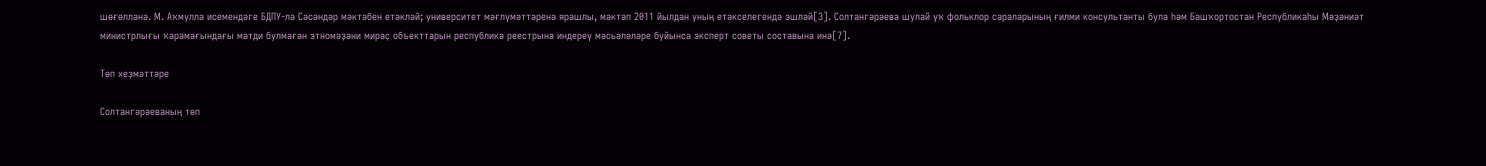шөғөлләнә. М. Аҡмулла исемендәге БДПУ-ла Сәсәндәр мәктәбен етәкләй; университет мәғлүмәттәренә ярашлы, мәктәп 2011 йылдан уның етәкселегендә эшләй[3]. Солтангәрәева шулай уҡ фольклор сараларының ғилми консультанты була һәм Башҡортостан Республикаһы Мәҙәниәт министрлығы ҡарамағындағы матди булмаған этномәҙәни мираҫ объекттарын республика реестрына индереү мәсьәләләре буйынса эксперт советы составына инә[7].

Төп хеҙмәттәре

Солтангәрәеваның төп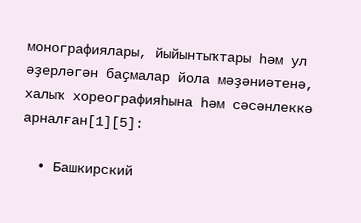монографиялары, йыйынтыҡтары һәм ул әҙерләгән баҫмалар йола мәҙәниәтенә, халыҡ хореографияһына һәм сәсәнлеккә арналған[1][5]:

  • Башкирский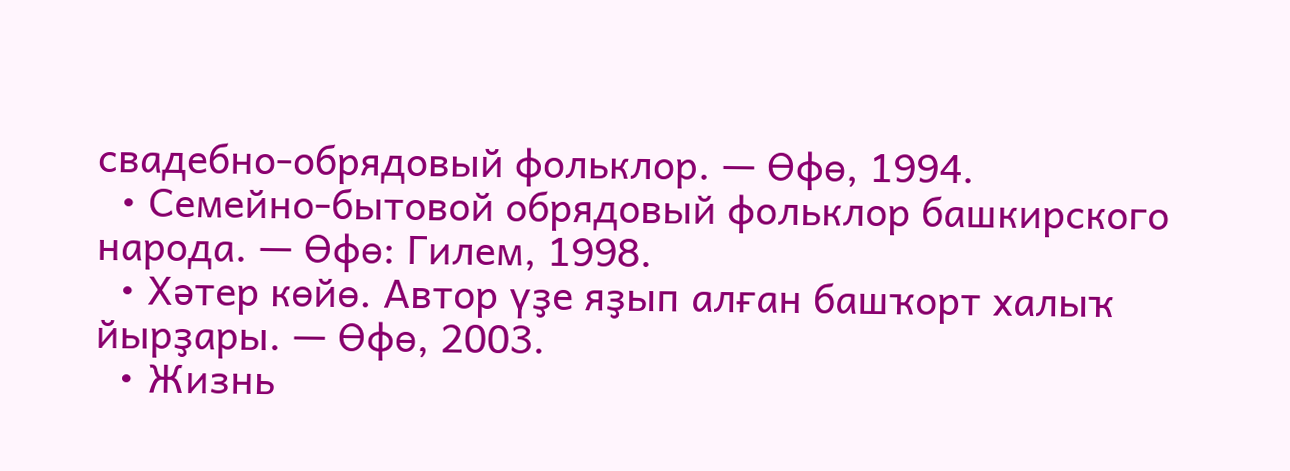свадебно-обрядовый фольклор. — Өфө, 1994.
  • Семейно-бытовой обрядовый фольклор башкирского народа. — Өфө: Гилем, 1998.
  • Хәтер көйө. Автор үҙе яҙып алған башҡорт халыҡ йырҙары. — Өфө, 2003.
  • Жизнь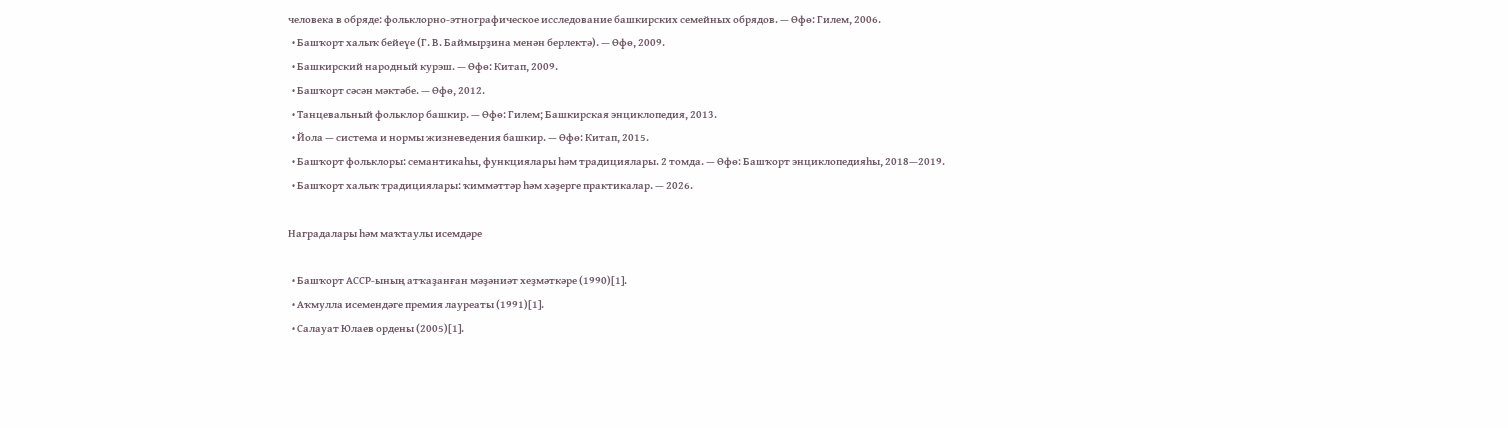человека в обряде: фольклорно-этнографическое исследование башкирских семейных обрядов. — Өфө: Гилем, 2006.
  • Башҡорт халыҡ бейеүе (Г. В. Баймырҙина менән берлектә). — Өфө, 2009.
  • Башкирский народный курэш. — Өфө: Китап, 2009.
  • Башҡорт сәсән мәктәбе. — Өфө, 2012.
  • Танцевальный фольклор башкир. — Өфө: Гилем; Башкирская энциклопедия, 2013.
  • Йола — система и нормы жизневедения башкир. — Өфө: Китап, 2015.
  • Башҡорт фольклоры: семантикаһы, функциялары һәм традициялары. 2 томда. — Өфө: Башҡорт энциклопедияһы, 2018—2019.
  • Башҡорт халыҡ традициялары: ҡиммәттәр һәм хәҙерге практикалар. — 2026.

Наградалары һәм маҡтаулы исемдәре

  • Башҡорт АССР-ының атҡаҙанған мәҙәниәт хеҙмәткәре (1990)[1].
  • Аҡмулла исемендәге премия лауреаты (1991)[1].
  • Салауат Юлаев ордены (2005)[1].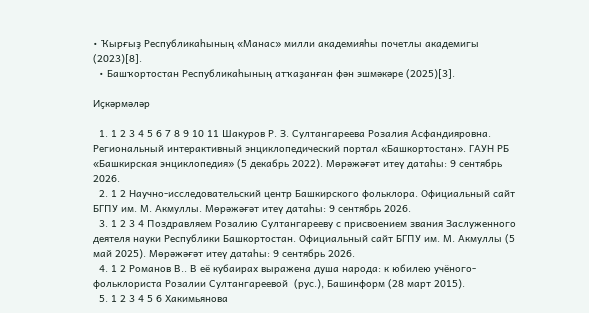• Ҡырғыҙ Республикаһының «Манас» милли академияһы почетлы академигы (2023)[8].
  • Башҡортостан Республикаһының атҡаҙанған фән эшмәкәре (2025)[3].

Иҫкәрмәләр

  1. 1 2 3 4 5 6 7 8 9 10 11 Шакуров Р. З. Султангареева Розалия Асфандияровна. Региональный интерактивный энциклопедический портал «Башкортостан». ГАУН РБ «Башкирская энциклопедия» (5 декабрь 2022). Мөрәжәғәт итеү датаһы: 9 сентябрь 2026.
  2. 1 2 Научно-исследовательский центр Башкирского фольклора. Официальный сайт БГПУ им. М. Акмуллы. Мөрәжәғәт итеү датаһы: 9 сентябрь 2026.
  3. 1 2 3 4 Поздравляем Розалию Султангарееву с присвоением звания Заслуженного деятеля науки Республики Башкортостан. Официальный сайт БГПУ им. М. Акмуллы (5 май 2025). Мөрәжәғәт итеү датаһы: 9 сентябрь 2026.
  4. 1 2 Романов В.. В её кубаирах выражена душа народа: к юбилею учёного-фольклориста Розалии Султангареевой  (рус.), Башинформ (28 март 2015).
  5. 1 2 3 4 5 6 Хакимьянова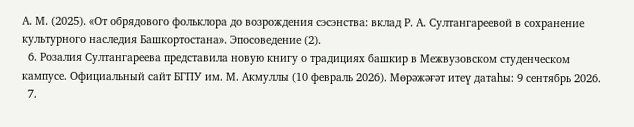А. М. (2025). «От обрядового фольклора до возрождения сэсэнства: вклад Р. А. Султангареевой в сохранение культурного наследия Башкортостана». Эпосоведение (2).
  6. Розалия Султангареева представила новую книгу о традициях башкир в Межвузовском студенческом кампусе. Официальный сайт БГПУ им. М. Акмуллы (10 февраль 2026). Мөрәжәғәт итеү датаһы: 9 сентябрь 2026.
  7.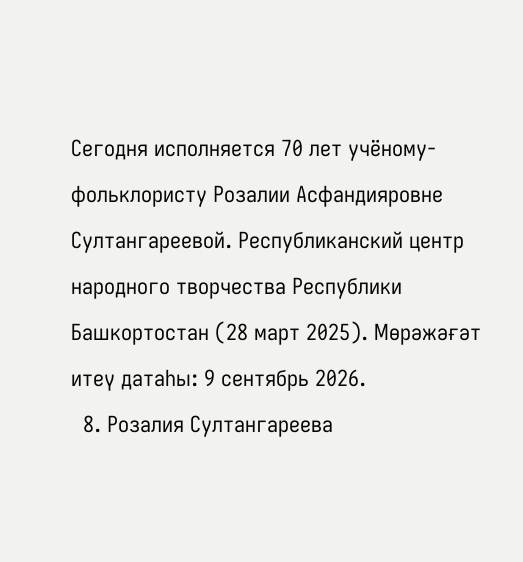Сегодня исполняется 70 лет учёному-фольклористу Розалии Асфандияровне Султангареевой. Республиканский центр народного творчества Республики Башкортостан (28 март 2025). Мөрәжәғәт итеү датаһы: 9 сентябрь 2026.
  8. Розалия Султангареева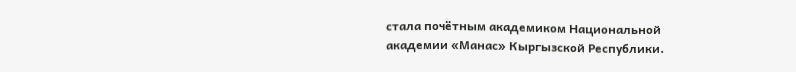стала почётным академиком Национальной академии «Манас» Кыргызской Республики.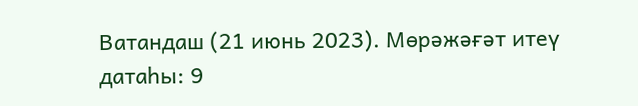Ватандаш (21 июнь 2023). Мөрәжәғәт итеү датаһы: 9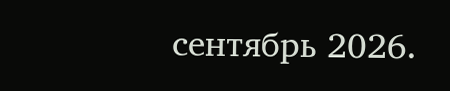сентябрь 2026.